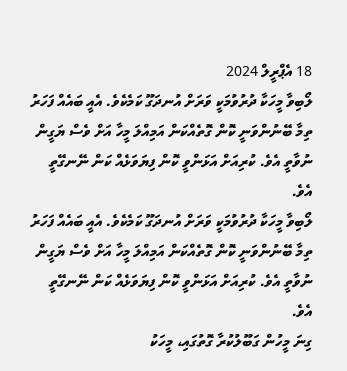18 އެޕްރީލް 2024
ލޯބިވާ މީހަކާ ދުރުވުމަކީ ވަރަށް އުނދަގޫ ކަމެކެވެ. އެއީ ބައެއް ފަހަރު ތިމާ ބޭނުންވަނީ ކޮން ގޮތެއްކަން އަމިއްލަ މީހާ އަށް ވެސް ޔަގީން ނުވާތީ އެވެ. ކުރިއަށް އަޅަންވީ ކޮން ފިޔަވަޅެއް ކަން ނޭނގޭތީ އެވެ.
ލޯބިވާ މީހަކާ ދުރުވުމަކީ ވަރަށް އުނދަގޫ ކަމެކެވެ. އެއީ ބައެއް ފަހަރު ތިމާ ބޭނުންވަނީ ކޮން ގޮތެއްކަން އަމިއްލަ މީހާ އަށް ވެސް ޔަގީން ނުވާތީ އެވެ. ކުރިއަށް އަޅަންވީ ކޮން ފިޔަވަޅެއް ކަން ނޭނގޭތީ އެވެ.
ގިނަ މީހުން ގަބޫލުކުރާ ގޮތުގައި، މީހަކު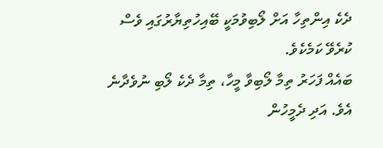ދެކެ އިންތިހާ އަށް ލޯބިވުމަކީ ބޭއިހުތިޔާރުގައި ވެސް ކުރެވޭ ކަމެކެވެ.
ބައެއް ފަހަރު ތިމާ ލޯބިވާ މީހާ، ތިމާ ދެކެ ލޯބި ނުވެދާނެ އެވެ. އަދި ދެމީހުން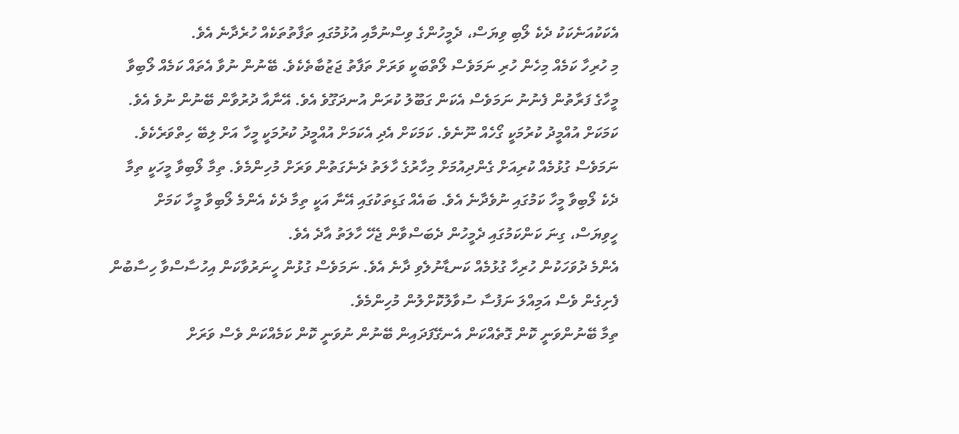އެކަކުއަނެކަކު ދެކެ ލޯބި ވިޔަސް، ދެމީހުންގެ ވިސްނުމާއި އުޅުމުގައި ތަފާތުތަކެއް ހުރެދާނެ އެވެ.
މި ހުރިހާ ކަމެއް މިހެން ހުރި ނަމަވެސް ލޯތްބަކީ ވަރަށް ތަފާތު ޖަޒުބާތެކެވެ. ބޭނުން ނުވާ އެތައް ކަމެއް ލޯބިވާ މީހާގެ ފަރާތުން ފެނުނު ނަމަވެސް އެކަން ގަބޫލު ކުރަން އުނދަގޫވެ އެވެ. އޭނާއާ ދުރުވާން ބޭނުން ނުވެ އެވެ.
ކަމަކަށް އުއްމީދު ކުރުމަކީ ގޯހެއް ނޫނެވެ. ކަމަކަށް އެދި އެކަމަށް އުއްމީދު ކުރުމަކީ މީހާ އަށް ލިބޭ ހިތްވަރެކެވެ. ނަމަވެސް ގުޅުމެއް ކުރިއަށް ގެންދިއުމަށް މިހާރުގެ ހާލަތު ދެނެގަތުން ވަރަށް މުހިންމެވެ. ތިމާ ލޯބިވާ މީހަކީ ތިމާ ދެކެ ލޯބިވާ މީހާ ކަމުގައި ނުވެދާނެ އެވެ. ބައެއް ގަޑިތަކުގައި އޭނާ އަކީ ތިމާ ދެކެ އެންމެ ލޯބިވާ މީހާ ކަމަށް ހީވިޔަސް، ގިނަ ކަންކަމުގައި ދެމީހުން ދެބަސްވާން ޖެހޭ ހާލަތު އާދެ އެވެ.
އެންމެ ދުވަހަކުން ހުރިހާ ގުޅުމެއް ކަނޑާނުލެވި ދާނެ އެވެ. ނަމަވެސް ގުޅުން ހީނަރުވާކަން އިހުސާސްވާ ހިސާބުން ފެށިގެން ވެސް އަމިއްލަ ނަފުސާ ސުވާލުކޮށްލުން މުހިންމެވެ.
ތިމާ ބޭނުންވަނީ ކޮން ގޮތެއްކަން އެނގޭފަދައިން ބޭނުން ނުވަނީ ކޮން ކަމެއްކަން ވެސް ވަރަށް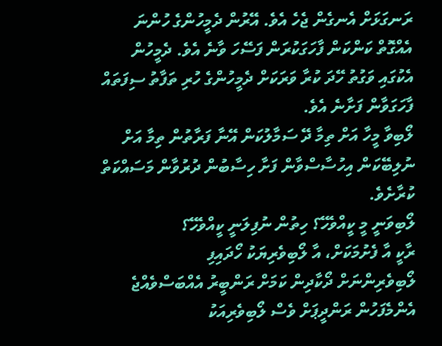ރަނގަޅަށް އެނގެން ޖެހެ އެވެ. އޭރުން ދެމީހުންގެ ހުންނަ އެއްގޮތް ކަންކަން ފާހަގަކުރަން ފަސޭހަ ވާނެ އެވެ. ދެމީހުން އެކުގައި ވަގުތު ހޭދަ ކުރާ ވަރަކަށް ދެމީހުންގެ ހުރި ތަފާތު ސިފަތައް ފާހަގަވާން ފަށާނެ އެވެ.
ލޯބިވާ މީހާ އަށް ތިމާ ދޭ ސަމާލުކަން އޭނާ ފަރާތުން ތިމާ އަށް ނުލިބޭކަން އިހުސާސްވާން ފަށާ ހިސާބުން ދުރުވާން މަސައްކަތް ކުރާށެވެ.
ލޯބިވަނީ މީ ކީއްވެހޭ؟ ހިތުން ނުފިލަނީ ކީއްވެހޭ؟
ރާކީ އާ ފެށުމަކަށް، އާ ލޯބިވެރިޔަކު ހޯދައިފި
ލޯބިވެރިންނަށް ދޯކާދިން ކަމަށް ރަންބީރު އެއްބަސްވެއްޖެ
އެންމެފަހުން ރަންދީޕަށް ވެސް ލޯބިވެރިއަކު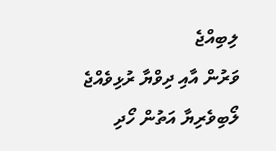ލިބިއްޖެ
ވަރުން އާއި ދިވްޔާ ރުޅިވެއްޖެ
ލޯބިވެރިޔާ އަތުން ހޯދި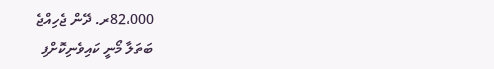82،000ރ. ދޭން ޖެހިއްޖެ
ބަތަލާ މޯނީ ކައިވެނިކޮށްފި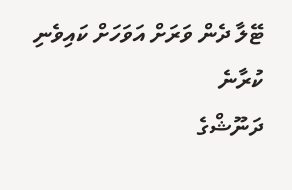ޓޭލާ ދެން ވަރަށް އަވަހަށް ކައިވެނި ކުރާނެ
ދަނޫޝްގެ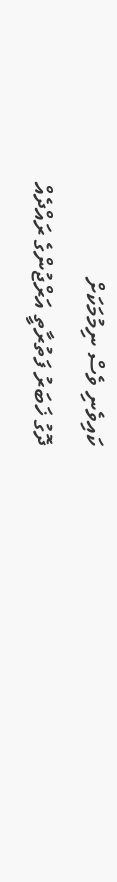ކައިވެނި ވެސް ނިމުމަކަށް
ދޮގު ޚަބަރު ފަތުރާތީ އަރްޖުންގެ ރައްދެއް